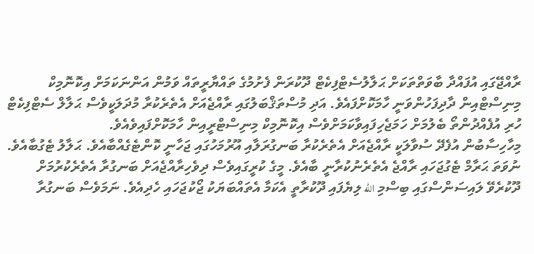ރާއްޖޭގައި އުފައްދާ ބާވަތްތަކަށް ޙަލާލުސެޓްފިކެޓް ދޫކުރަން ފެށުމުގެ ތައްޔާރީތައް ވަމުން އަންނަކަމަށް އިކޮނޮމިކް މިނިސްޓްއިން ދާދިފަހުންވަނީ ހާމަކޮށްފައެވެ. އަދި މުސްތަޤްބަލުގައި ރާއްޖެއަށް އެތެރެކުރާ މުދަލަކީވެސް ޙަލާލް ސެޓްފިކެޓް ހުރި އުފެއްދުންތޯ ބެލުމަށް ހަމަޖެހިފައިވާކަމަށްވެސް އިކޮނޮމިކް މިނިސްޓްރީއިން ހާމަކޮށްފައިވެއެވެ.
މިހާހިސާބުން އުފެދޭ ސުވާލަކީ ރާއްޖެއަށް އެތެރެކުރާ ބަނގުރަލާއި އޫރުމަހުގައި ޖަހާނީ ކޮންޓެގެއްބާއެވެ. ޙަލާލު ޓެގުބާއެވެ. ނުވަތަ ޙަރާމް ޓެގުޖަހައި ރާއްޖެ އެތެރެނުކުރާނީ ބާއެވެ. މީގެ ކުރީގައިވެސް ދިވެހިރާއްޖެއަށް ބަނގުރާ އެތެރެކުރުމަށް ދޫކުރެވޭ ލައިސަންސްގައި ބިސްމި الله ލިޔެފައި ދޫކުރާތީ އެކަމާ އެތައްބަޔަކު ޖޯކުޖަހައި ހެދިއެވެ. ނަމަވެސް ބަނގުރާ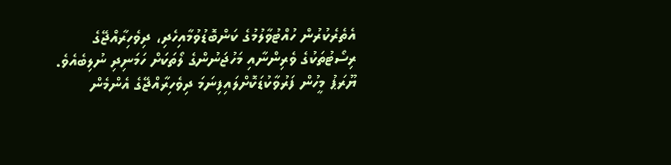އެތެރެކުރުން ހުއްޓުވާލުމުގެ ކަންބޮޑުވުމާއިހެދި، ދިވެހިރާއްޖޭގެ ރިސޯޓުތަކުގެ ވެރިންނާއި މަހުޖަނުންގެ ލޯތަކަށް ހަމަނިދި ނުލިބެއެވެ.
ޔޫރަޕު މީހުން ފަރުވާކުޑަކޮށްލައިފިނަމަ ދިވެހިރާއްޖޭގެ އެންމެން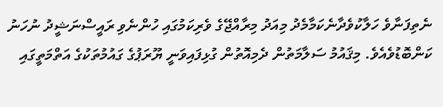ނެތިފަނާވެ ހަލާކުވެދާނެކަމާމެދު މިއަދު މިރާއްޖޭގެ ވެރިކަމުގައި ހުންނެވި ރައީސްނަޝީދު ނުހަނު ކަންބޮޑުވެއެވެ. މިޤައުމު ސަލާމަތުން ދެމިއޮތުން ގުޅިފައިވަނީ ޔޫރަޕުގެ ގައުމުތަކުގެ އަތްމަތީގައި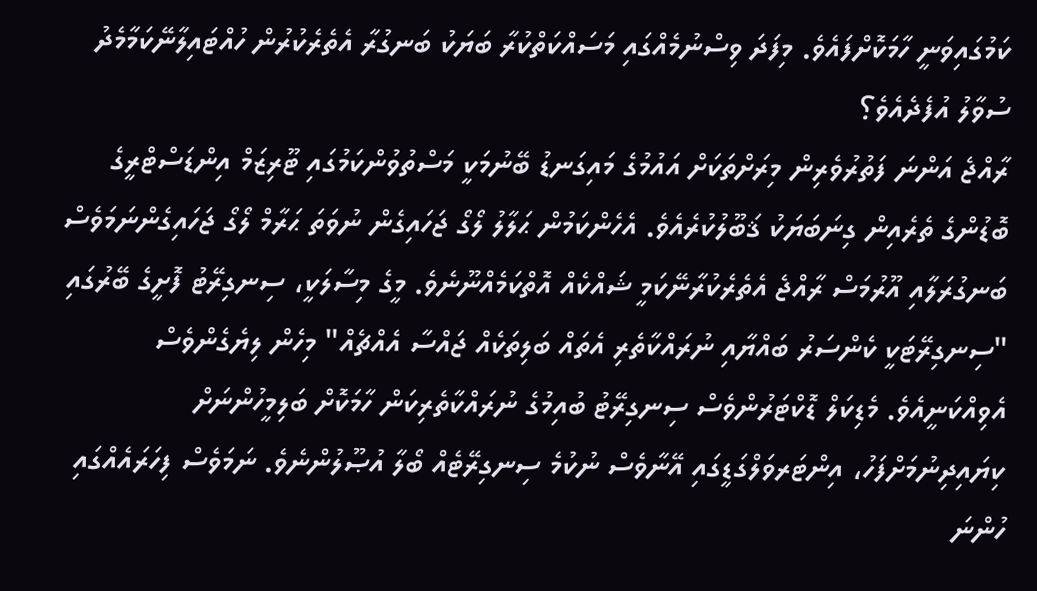ކަމުގައިވަނީ ހާމަކޮށްފައެވެ. މިފަދަ ވިސްނުމެއްގައި މަސައްކަތްކުރާ ބަޔަކު ބަނގުރާ އެތެރެކުރުން ހުއްޓައިލާނޭކަމާމެދު ސުވާލު އުފެދެއެވެ؟
ރާއްޖެ އަންނަ ފަތުރުވެރިން މިރަށްތަކަށް އައުމުގެ މައިގަނޑު ބޭނުމަކީ މަސްތުވުންކަމުގައި ޓޫރިޒަމް އިންޑަސްޓްރީގެ ބޮޑުންގެ ތެރެއިން ގިނަބަޔަކު ޤަބޫލުކުރެއެވެ. އެހެންކަމުން ޙަލާލު ލޯގޯ ޖަހައިގެން ނުވަތަ ޙަރާމް ލޯގޯ ޖަހައިގެންނަމަވެސް ބަނގުރަލާއި އޫރުމަސް ރާއްޖެ އެތެރެކުރާނޭކަމީ ޝައްކެއް އޮތްކަމެއްނޫނެވެ. މީގެ މިސާލަކީ، ސިނގިރޭޓު ފޮށީގެ ބޭރުގައި "ސިނގިރޭޓަކީ ކެންސަރު ބައްޔާއި ނުރައްކާތެރި އެތައް ބަލިތަކެއް ޖައްސާ އެއްޗެއް" މިހެން ލިޔެގެންވެސް އެވިއްކަނީއެވެ. މެޑިކަލް ޑޮކްޓަރުންވެސް ސިނގިރޭޓު ބުއިމުގެ ނުރައްކާތެރިކަން ހާމަކޮށް ބަލިމީހުންނަށް ކިޔައިދިނުމަށްފަހު، އިންޓަރވަލްގަޑީގައި އޭނާވެސް ނުކުމެ ސިނގިރޭޓެއް ބޯލާ އުޞޫލުންނެވެ. ނަމަވެސް ފިހަރައެއްގައި ހުންނަ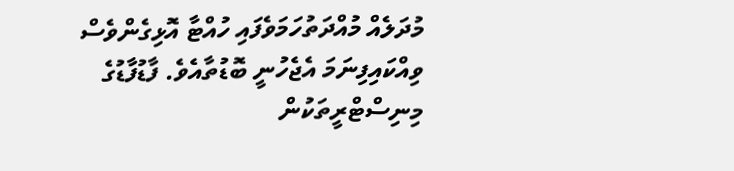މުދަލެއް މުއްދަތުހަމަވެފައި ހުއްޓާ އޮޅިގެންވެސް ވިއްކައިފިނަމަ އެޖެހުނީ ބޮޑުތާއެވެ. ފާޑުފާޑުގެ މިނިސްޓްރީތަކުން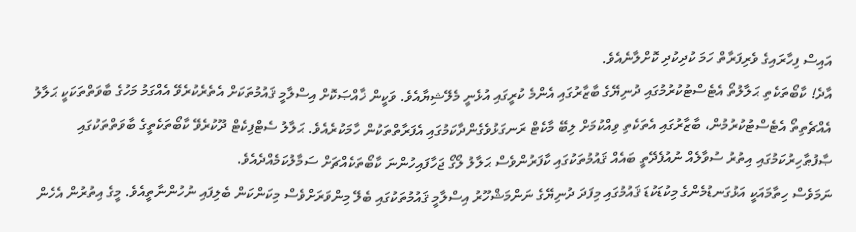އައިސް ފިހާރައިގެ ވެރިފަރާތް ހަމަ ކުދިކުދި ކޮށްލާނެއެވެ.
އާދެ! ކާބޯތަކެތި ޙަލާލުތޯ އެޓެސްޓުކުރުމުގައި ދުނިޔޭގެ ބާޒާރުގައި އެންމެ ކުރީގައި އުޅެނީ މެލޭޝިޔާއެވެ. ވަކީން ޚާއްޞަކޮށް އިސްލާމީ ޤައުމުތަކަށް އެތެރެކުރެވޭ އެއްގަމު މަހުގެ ބާވަތްތަކަކީ ޙަލާލު އެއްޗެތިތޯ އެޓެސްޓުކުރުމުން، ބާޒާރުގައި އެތަކެތި ވިއްކުމަށް ލިބޭ މާކެޓް ރަނގަޅުވެގެންދާކަމުގައި އެފަރާތްތަކުން ހާމަކުރެއެވެ. ޙަލާލު ސެޓްފިކެޓް ދޫކުރެވޭ ކާބޯތަކެތީގެ ބާވަތްތަކުގައި ޞާފުޠާހިރުކަމުގައި އިތުރު ސުވާލެއް ނުއުފެދޭތީ ބައެއް ޤައުމުތަކުގައި ކާފަރުންވެސް ޙަލާލު ލޯގޯ ޖަހާފައިހުންނަ ކާބޯތަކެއްޗަށް ސަމާލުކަމެއްދެއެވެ.
ނަމަވެސް ހިތާމައަކީ އަޅުގަނޑުމެންގެ މިކުޑަކުޑަ ޤައުމުގައި މިފަދަ ދުނިޔޭގެ ނަންމަޝްހޫރު އިސްލާމީ ޤައުމުތަކުގައި ބެލޭ މިންވަރަށްވެސް މިކަންކަން ބެލިފައި ނުހުންނާތީއެވެ. މީގެ އިތުރުން އެހެން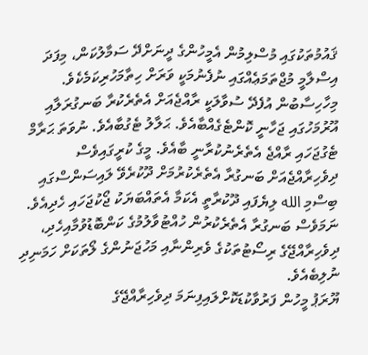ޤައުމުތަކުގައި މުސްލިމުން އެމީހުންގެ ދީނަށްދޭ ސަމާލުކަން، މިފަދަ އިސްލާމީ މުޖްތަމަޢެއްގައި ނުފެނުމަކީ ވަރަށް ހިތާމަހުރިކަމެކެވެ.
މިހާހިސާބުން އުފެދޭ ސުވާލަކީ ރާއްޖެއަށް އެތެރެކުރާ ބަނގުރަލާއި އޫރުމަހުގައި ޖަހާނީ ކޮންޓެގެއްބާއެވެ. ޙަލާލު ޓެގުބާއެވެ. ނުވަތަ ޙަރާމް ޓެގުޖަހައި ރާއްޖެ އެތެރެނުކުރާނީ ބާއެވެ. މީގެ ކުރީގައިވެސް ދިވެހިރާއްޖެއަށް ބަނގުރާ އެތެރެކުރުމަށް ދޫކުރެވޭ ލައިސަންސްގައި ބިސްމި الله ލިޔެފައި ދޫކުރާތީ އެކަމާ އެތައްބަޔަކު ޖޯކުޖަހައި ހެދިއެވެ. ނަމަވެސް ބަނގުރާ އެތެރެކުރުން ހުއްޓުވާލުމުގެ ކަންބޮޑުވުމާއިހެދި، ދިވެހިރާއްޖޭގެ ރިސޯޓުތަކުގެ ވެރިންނާއި މަހުޖަނުންގެ ލޯތަކަށް ހަމަނިދި ނުލިބެއެވެ.
ޔޫރަޕު މީހުން ފަރުވާކުޑަކޮށްލައިފިނަމަ ދިވެހިރާއްޖޭގެ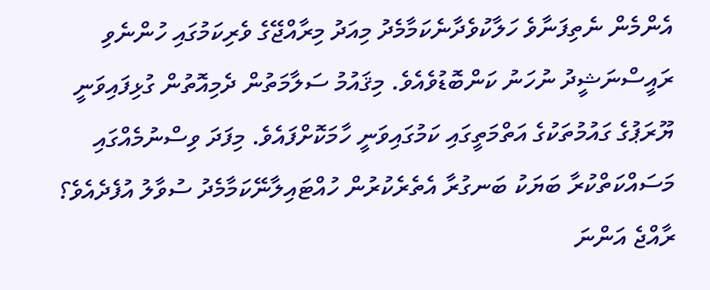އެންމެން ނެތިފަނާވެ ހަލާކުވެދާނެކަމާމެދު މިއަދު މިރާއްޖޭގެ ވެރިކަމުގައި ހުންނެވި ރައީސްނަޝީދު ނުހަނު ކަންބޮޑުވެއެވެ. މިޤައުމު ސަލާމަތުން ދެމިއޮތުން ގުޅިފައިވަނީ ޔޫރަޕުގެ ގައުމުތަކުގެ އަތްމަތީގައި ކަމުގައިވަނީ ހާމަކޮށްފައެވެ. މިފަދަ ވިސްނުމެއްގައި މަސައްކަތްކުރާ ބަޔަކު ބަނގުރާ އެތެރެކުރުން ހުއްޓައިލާނޭކަމާމެދު ސުވާލު އުފެދެއެވެ؟
ރާއްޖެ އަންނަ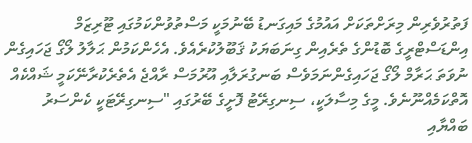ފަތުރުވެރިން މިރަށްތަކަށް އައުމުގެ މައިގަނޑު ބޭނުމަކީ މަސްތުވުންކަމުގައި ޓޫރިޒަމް އިންޑަސްޓްރީގެ ބޮޑުންގެ ތެރެއިން ގިނަބަޔަކު ޤަބޫލުކުރެއެވެ. އެހެންކަމުން ޙަލާލު ލޯގޯ ޖަހައިގެން ނުވަތަ ޙަރާމް ލޯގޯ ޖަހައިގެންނަމަވެސް ބަނގުރަލާއި އޫރުމަސް ރާއްޖެ އެތެރެކުރާނޭކަމީ ޝައްކެއް އޮތްކަމެއްނޫނެވެ. މީގެ މިސާލަކީ، ސިނގިރޭޓު ފޮށީގެ ބޭރުގައި "ސިނގިރޭޓަކީ ކެންސަރު ބައްޔާއި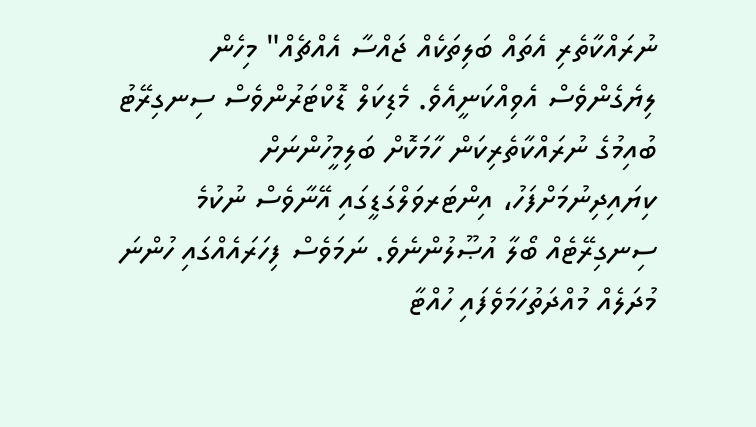ނުރައްކާތެރި އެތައް ބަލިތަކެއް ޖައްސާ އެއްޗެއް" މިހެން ލިޔެގެންވެސް އެވިއްކަނީއެވެ. މެޑިކަލް ޑޮކްޓަރުންވެސް ސިނގިރޭޓު ބުއިމުގެ ނުރައްކާތެރިކަން ހާމަކޮށް ބަލިމީހުންނަށް ކިޔައިދިނުމަށްފަހު، އިންޓަރވަލްގަޑީގައި އޭނާވެސް ނުކުމެ ސިނގިރޭޓެއް ބޯލާ އުޞޫލުންނެވެ. ނަމަވެސް ފިހަރައެއްގައި ހުންނަ މުދަލެއް މުއްދަތުހަމަވެފައި ހުއްޓާ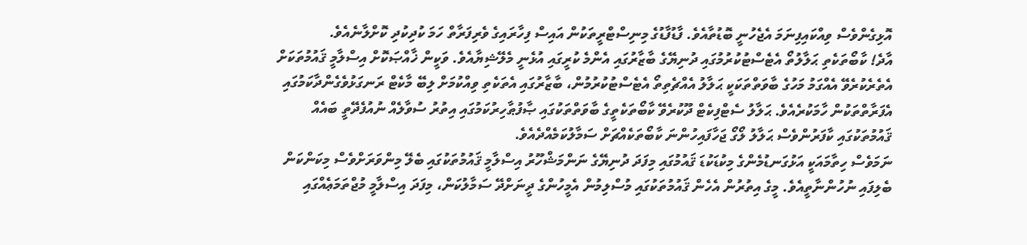އޮޅިގެންވެސް ވިއްކައިފިނަމަ އެޖެހުނީ ބޮޑުތާއެވެ. ފާޑުފާޑުގެ މިނިސްޓްރީތަކުން އައިސް ފިހާރައިގެ ވެރިފަރާތް ހަމަ ކުދިކުދި ކޮށްލާނެއެވެ.
އާދެ! ކާބޯތަކެތި ޙަލާލުތޯ އެޓެސްޓުކުރުމުގައި ދުނިޔޭގެ ބާޒާރުގައި އެންމެ ކުރީގައި އުޅެނީ މެލޭޝިޔާއެވެ. ވަކީން ޚާއްޞަކޮށް އިސްލާމީ ޤައުމުތަކަށް އެތެރެކުރެވޭ އެއްގަމު މަހުގެ ބާވަތްތަކަކީ ޙަލާލު އެއްޗެތިތޯ އެޓެސްޓުކުރުމުން، ބާޒާރުގައި އެތަކެތި ވިއްކުމަށް ލިބޭ މާކެޓް ރަނގަޅުވެގެންދާކަމުގައި އެފަރާތްތަކުން ހާމަކުރެއެވެ. ޙަލާލު ސެޓްފިކެޓް ދޫކުރެވޭ ކާބޯތަކެތީގެ ބާވަތްތަކުގައި ޞާފުޠާހިރުކަމުގައި އިތުރު ސުވާލެއް ނުއުފެދޭތީ ބައެއް ޤައުމުތަކުގައި ކާފަރުންވެސް ޙަލާލު ލޯގޯ ޖަހާފައިހުންނަ ކާބޯތަކެއްޗަށް ސަމާލުކަމެއްދެއެވެ.
ނަމަވެސް ހިތާމައަކީ އަޅުގަނޑުމެންގެ މިކުޑަކުޑަ ޤައުމުގައި މިފަދަ ދުނިޔޭގެ ނަންމަޝްހޫރު އިސްލާމީ ޤައުމުތަކުގައި ބެލޭ މިންވަރަށްވެސް މިކަންކަން ބެލިފައި ނުހުންނާތީއެވެ. މީގެ އިތުރުން އެހެން ޤައުމުތަކުގައި މުސްލިމުން އެމީހުންގެ ދީނަށްދޭ ސަމާލުކަން، މިފަދަ އިސްލާމީ މުޖްތަމަޢެއްގައި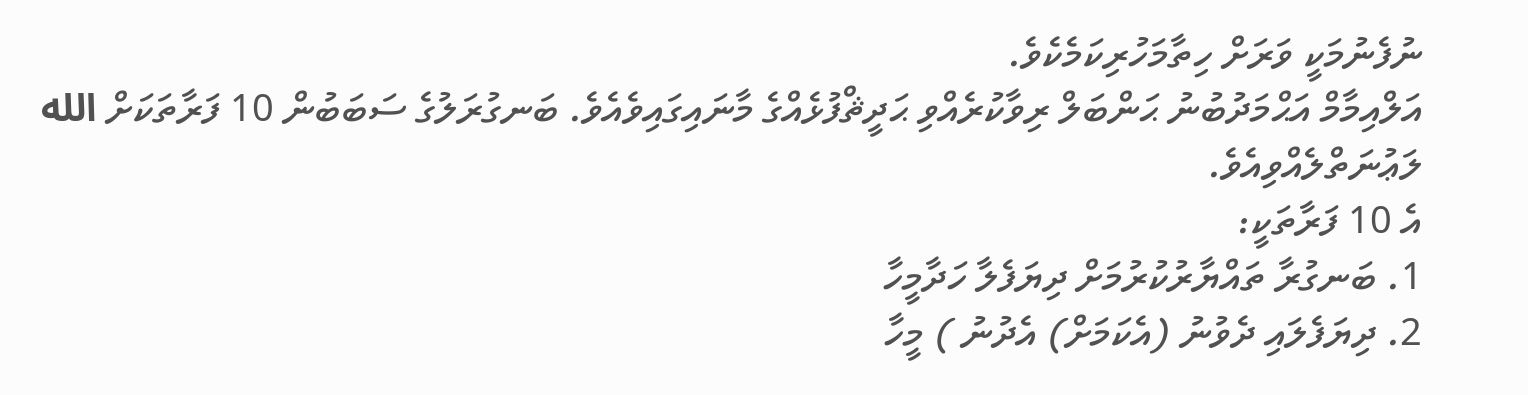ނުފެނުމަކީ ވަރަށް ހިތާމަހުރިކަމެކެވެ.
އަލްއިމާމް އަޙްމަދުބުނު ޙަންބަލް ރިވާކުރެއްވި ޙަދީޘްފުޅެއްގެ މާނައިގައިވެއެވެ. ބަނގުރަލުގެ ސަބަބުން 10 ފަރާތަކަށް الله ލަޢުނަތްލެއްވިއެވެ.
އެ 10 ފަރާތަކީ:
1. ބަނގުރާ ތައްޔާރުކުރުމަށް ދިޔަފެލާ ހަދާމީހާ
2. ދިޔަފެލައި ދެވުނު (އެކަމަށް) އެދުނު ) މީހާ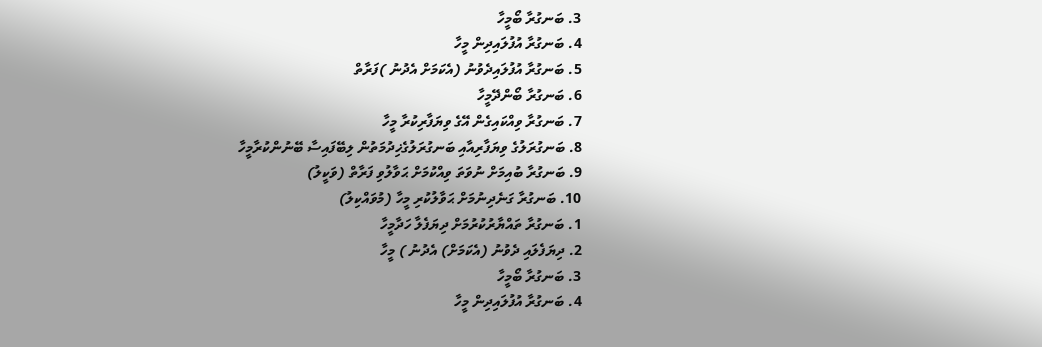3. ބަނގުރާ ބޯމީހާ
4. ބަނގުރާ އުފުލައިދިން މީހާ
5. ބަނގުރާ އުފުލައިދެވުނު (އެކަމަށް އެދުނު )ފަރާތް
6. ބަނގުރާ ބޯންދޭމީހާ
7. ބަނގުރާ ވިއްކައިގެން އޭގެ ވިޔަފާރިކުރާ މީހާ
8. ބަނގުރަލުގެ ވިޔަފާރިއާއި ބަނގުރަލުގެޚިދުމަތުން ލިބޭފައިސާ ބޭނުންކުރާމީހާ
9. ބަނގުރާ ބުއިމަށް ނުވަތަ ވިއްކުމަށް ޙަވާލުވި ފަރާތް (ވަކީލު)
10. ބަނގުރާ ގަނެދިނުމަށް ޙަވާލުކުރި މީހާ (މުވައްކިލު)
1. ބަނގުރާ ތައްޔާރުކުރުމަށް ދިޔަފެލާ ހަދާމީހާ
2. ދިޔަފެލައި ދެވުނު (އެކަމަށް) އެދުނު ) މީހާ
3. ބަނގުރާ ބޯމީހާ
4. ބަނގުރާ އުފުލައިދިން މީހާ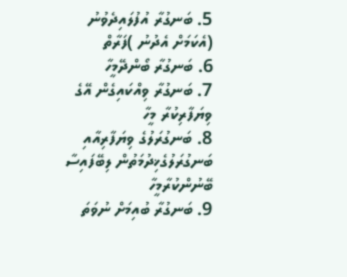5. ބަނގުރާ އުފުލައިދެވުނު (އެކަމަށް އެދުނު )ފަރާތް
6. ބަނގުރާ ބޯންދޭމީހާ
7. ބަނގުރާ ވިއްކައިގެން އޭގެ ވިޔަފާރިކުރާ މީހާ
8. ބަނގުރަލުގެ ވިޔަފާރިއާއި ބަނގުރަލުގެޚިދުމަތުން ލިބޭފައިސާ ބޭނުންކުރާމީހާ
9. ބަނގުރާ ބުއިމަށް ނުވަތަ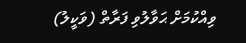ވިއްކުމަށް ޙަވާލުވި ފަރާތް (ވަކީލު)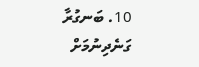10. ބަނގުރާ ގަނެދިނުމަށް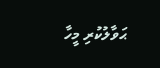ޙަވާލުކުރި މީހާ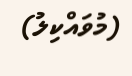(މުވައްކިލު)